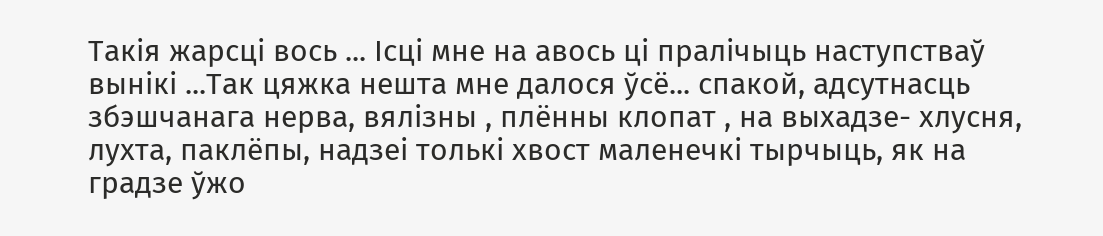Такія жарсці вось ... Ісці мне на авось ці пралічыць наступстваў вынікі ...Так цяжка нешта мне далося ўсё... спакой, адсутнасць збэшчанага нерва, вялізны , плённы клопат , на выхадзе- хлусня, лухта, паклёпы, надзеі толькі хвост маленечкі тырчыць, як на градзе ўжо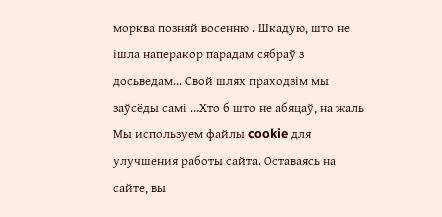морква позняй восенню . Шкадую, што не ішла наперакор парадам сябраў з досьведам... Свой шлях праходзім мы заўсёды самі ...Хто б што не абяцаў, на жаль
Мы используем файлы cookie для улучшения работы сайта. Оставаясь на сайте, вы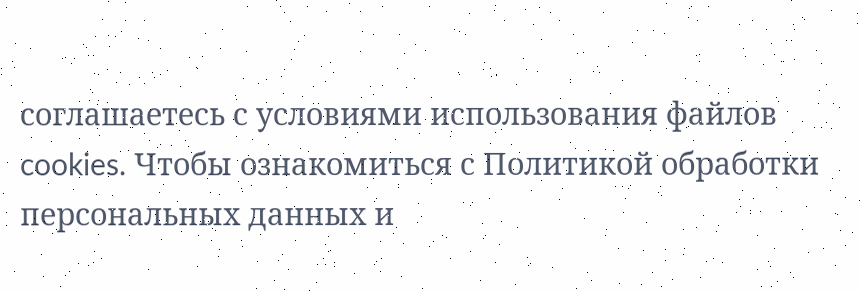соглашаетесь с условиями использования файлов cookies. Чтобы ознакомиться с Политикой обработки персональных данных и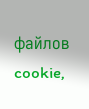файлов cookie,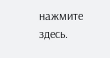нажмите здесь.